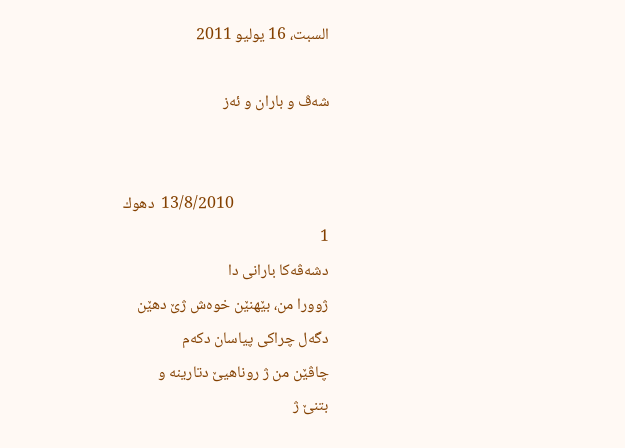السبت، 16 يوليو 2011

شه‌ڤ و باران و ئه‌ز


                           13/8/2010  دهوك
1
دشه‌ڤه‌كا بارانى دا
ژوورا من، بێهنێن خوه‌ش ژێ دهێن
دگه‌ل چراكى پیاسان دكه‌م
چاڤێن من ژ روناهیێ دتارینه‌ و
بتنێ ژ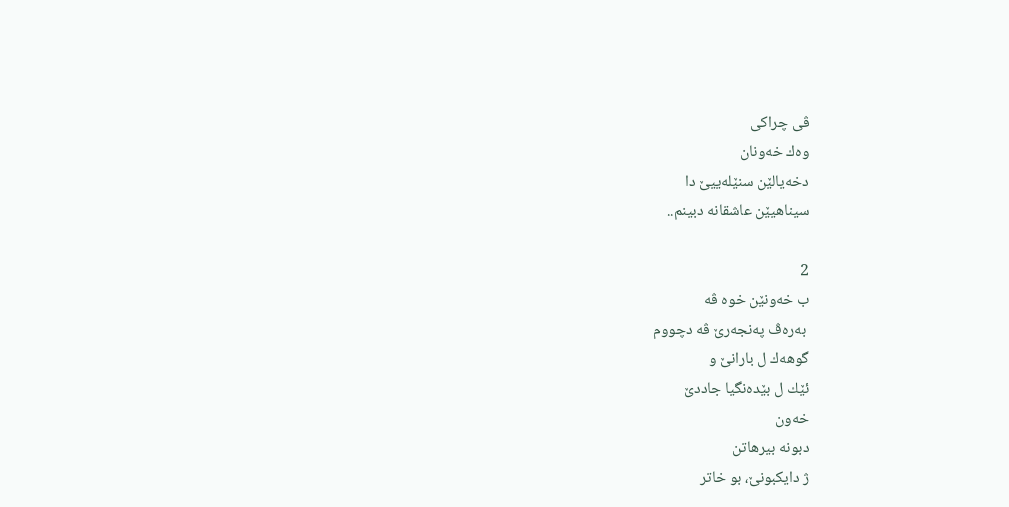ڤى چراكى
وه‌ك خه‌ونان
دخه‌یالێن سنێله‌ییێ دا
سیناهیێن عاشقانه‌ دبینم..

2
ب خه‌ونێن خوه‌ ڤه‌
 به‌ره‌ڤ په‌نجه‌رێ ڤه‌ دچووم
گوهه‌ك ل بارانێ و
ئێك ل بێده‌نگیا جاددێ
خه‌ون
دبونه‌ بیرهاتن
ژ دایكبونێ، بو خاتر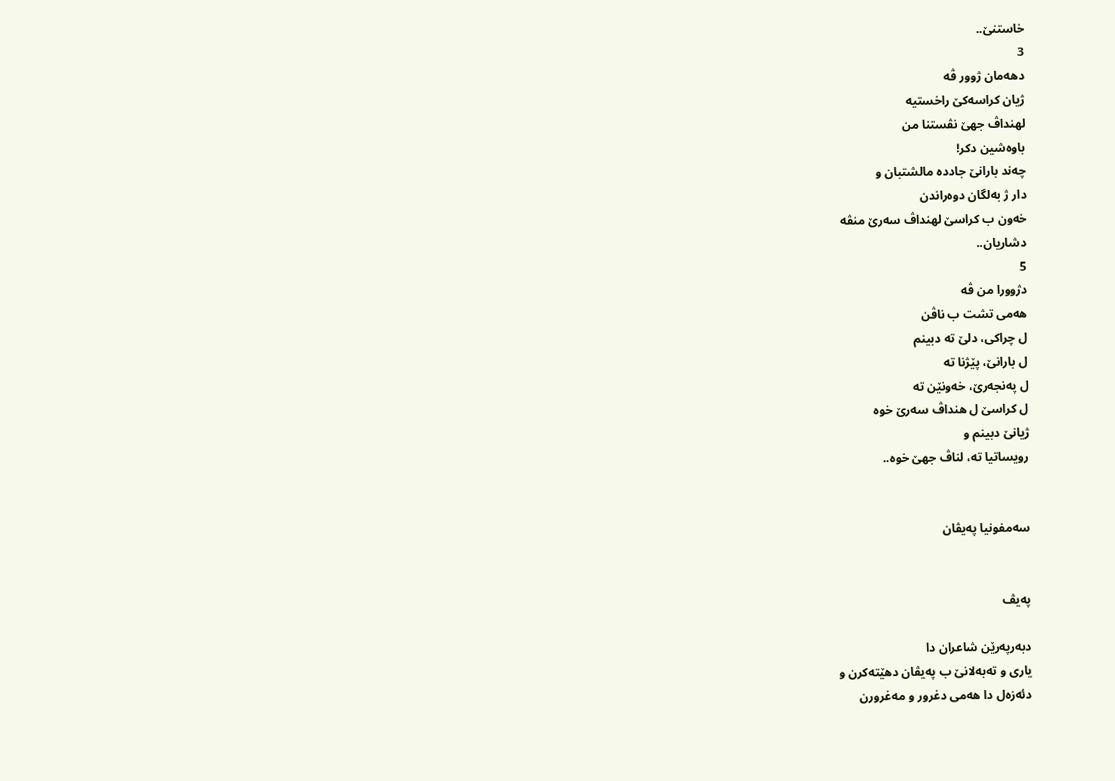خاستنێ..
3
دهه‌مان ژوور ڤه‌
ژیان كراسه‌كێ راخستیه‌
لهنداڤ جهێ نڤستنا من
باوه‌شین دكر!
چه‌ند بارانێ جادده‌ مالشتبان و
دار ژ به‌لگان دوه‌راندن
خه‌ون ب كراسێ لهنداڤ سه‌رێ منڤه‌
دشاریان..
5
دژوورا من ڤه‌
هه‌مى تشت ب ناڤن
ل چراكى، دلێ ته‌ دبینم
ل بارانێ، پێژنا ته‌
ل په‌نجه‌رێ، خه‌ونێن ته‌
ل كراسێ ل هنداڤ سه‌رێ خوه‌
ژیانێ دبینم و
رویساتیا ته‌، لناڤ جهێ خوه‌..


سه‌مفونیا په‌یڤان


په‌یڤ

دبه‌رپه‌رێن شاعران دا
یارى و ته‌به‌لانێ ب په‌یڤان دهێته‌كرن و
دئه‌زه‌ل دا هه‌مى دغرور و مه‌غرورن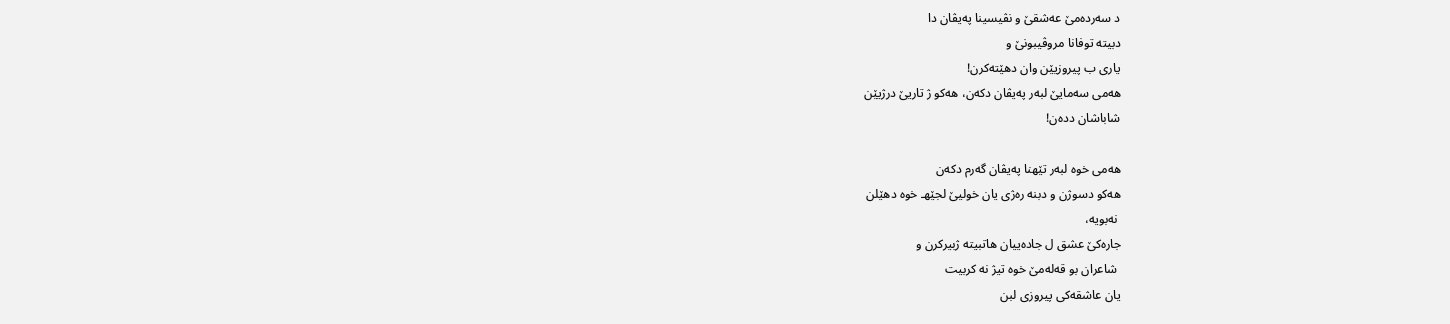د سه‌رده‌مێ عه‌شقێ و نڤیسینا په‌یڤان دا
دبیته‌ توفانا مروڤیبونێ و
یارى ب پیروزیێن وان دهێته‌كرن!
هه‌مى سه‌مایێ لبه‌ر په‌یڤان دكه‌ن، هه‌كو ژ تاریێ درژیێن
شاباشان دده‌ن!

هه‌مى خوه‌ لبه‌ر تێهنا په‌یڤان گه‌رم دكه‌ن
هه‌كو دسوژن و دبنه‌ ره‌ژى یان خولیێ لجێهـ خوه‌ دهێلن
 نه‌بویه‌،
جاره‌كێ عشق ل جاده‌ییان هاتبیته‌ ژبیركرن و
 شاعران بو قه‌له‌مێ خوه‌ تیژ نه‌ كربیت
یان عاشقه‌كى پیروزى لبن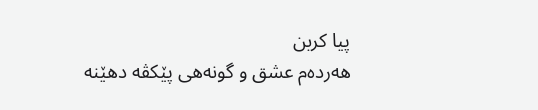پیا كربن
هه‌رده‌م عشق و گونه‌هى پێكڤه‌ دهێنه‌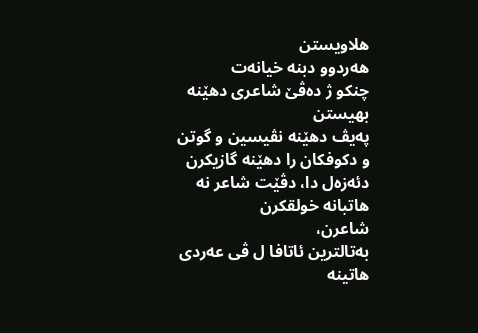هلاویستن
هه‌ردوو دبنه‌ خیانه‌ت
چنكو ژ ده‌ڤێ شاعرى دهێنه‌ بهیستن
په‌یڤ دهێنه‌ نڤیسین و گوتن و دكوفكان را دهێنه‌ گازیكرن
دئه‌زه‌ل دا، دڤێت شاعر نه‌ هاتبانه‌ خولقكرن
شاعرن،
به‌تالترین ئاتافا ل ڤى عه‌ردى هاتینه‌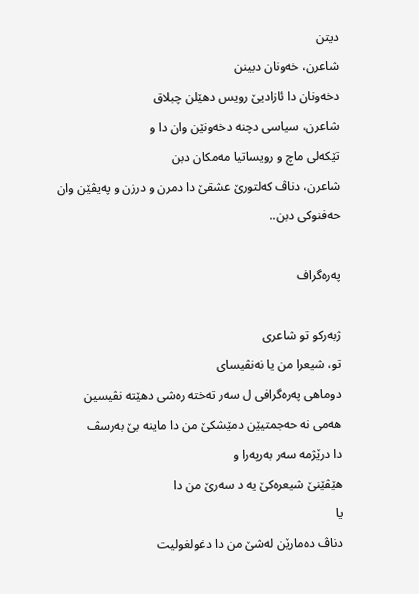دیتن
شاعرن، خه‌ونان دبینن
دخه‌ونان دا ئازادیێ رویس دهێلن چبلاق
شاعرن، سیاسى دچنه‌ دخه‌ونێن وان دا و
تێكه‌لى ماچ و رویساتیا مه‌مكان دبن
شاعرن، دناڤ كه‌لتورێ عشقێ دا دمرن و درزن و په‌یڤێن وان حه‌فنوكى دبن..

په‌ره‌گراف

ژبه‌ركو تو شاعرى
تو، شیعرا من یا نه‌نڤیساى
دوماهى په‌ره‌گرافى ل سه‌ر ته‌خته‌ ره‌شى دهێته‌ نڤیسین
هه‌مى نه‌ حه‌جمتیێن دمێشكێ من دا ماینه‌ بێ به‌رسڤ
دا درێژمه‌ سه‌ر به‌رپه‌را و
هێڤێنێ شیعره‌كێ یه‌ د سه‌رێ من دا
یا
دناڤ ده‌مارێن له‌شێ من دا دغولغولیت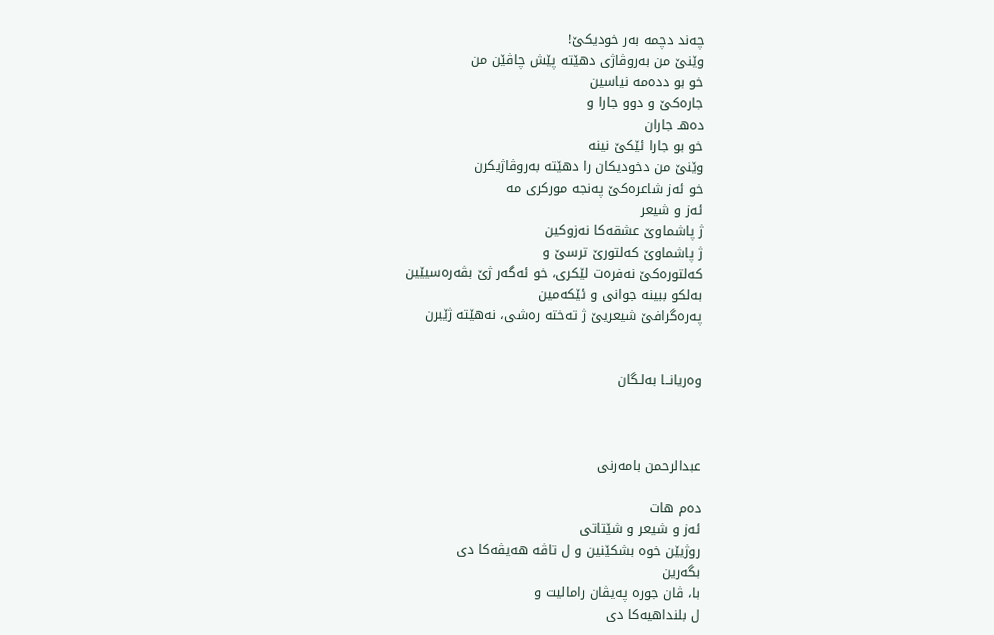چه‌ند دچمه‌ به‌ر خودیكێ!
وێنێ من به‌روڤاژى دهێته‌ پێش چاڤێن من
خو بو دده‌مه‌ نیاسین
جاره‌كێ و دوو جارا و
ده‌هـ جاران
خو بو جارا ئێكێ نینه‌
وێنێ من دخودیكان را دهێته‌ به‌روڤاژیكرن
خو ئه‌ز شاعره‌كێ په‌نجه‌ موركری مه‌
ئه‌ز و شیعر
ژ پاشماوێ عشقه‌كا نه‌زوكین
ژ پاشماوێ كه‌لتورێ ترسێ و
كه‌لتوره‌كێ نه‌فره‌ت لێكرى، خو ئه‌گه‌ر ژێ بڤه‌ره‌سیێین
به‌لكو ببینه‌ جوانى و ئێكه‌مین
په‌ره‌گرافێ شیعریێ ژ ته‌خته‌ ره‌شى، نه‌هێته‌ ژێبرن


وه‌ریانــا به‌لـگان



عبدالرحمن بامه‌رنى

ده‌م هات
ئه‌ز و شیعر و شێتاتى
روژیێن خوه‌ بشكێنین و ل تاڤه‌ هه‌یڤه‌كا دى
بگه‌رین
با، ڤان جوره‌ په‌یڤان رامالیت و
ل بلنداهیه‌كا دى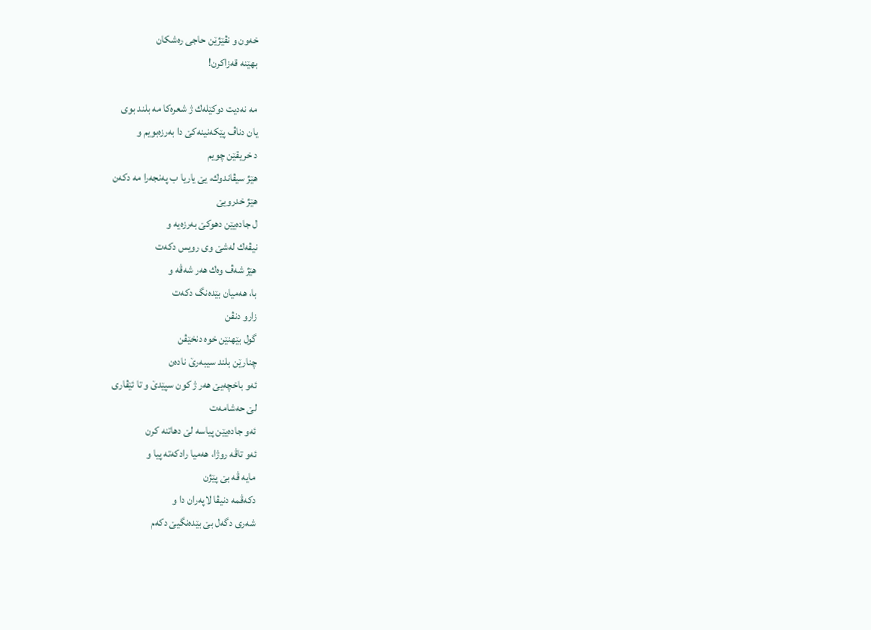خه‌ون و نڤێژێن حاجى ره‌شكان
بهێنه‌ قه‌زاكرن!

مه‌ نه‌دیت دوكێله‌ك ژ شعره‌كا مه‌ بلند بوى
یان دناڤ پێكه‌نینه‌كێ دا به‌رزه‌بویم و
د خریقێن چویم
هێژ سیڤاندوك، یێ یاریا ب په‌نجه‌را مه‌ دكه‌ن
هێژ خدرویێ
ل جاده‌یێن دهوكێ به‌رزه‌یه‌ و
نیڤه‌ك له‌شێ وى رویس دكه‌ت
هێژ شه‌ڤ وه‌ك هه‌ر شه‌ڤه‌ و
با، هه‌میان بێده‌نگ دكه‌ت
زارو دنڤن
گول بێهنێن خوه‌ دنخێڤن
چنارێن بلند سیبه‌رێ ناده‌ن
ئه‌و باخچه‌یێ هه‌ر ژ كون سپێدێ و تا ئێڤارى
لێ حه‌شامه‌ت
ئه‌و جاده‌یێن پیاسه‌ لێ دهاتنه‌ كرن
ئه‌و تاڤه‌ روژا، هه‌میا رادكه‌ته‌ پیا و
مایه‌ ڤه‌ بێ پێژن
دكه‌ڤمه‌ دنیڤا لاپه‌ران دا و
شه‌رى دگه‌ل بێ بێده‌نگیێ دكه‌م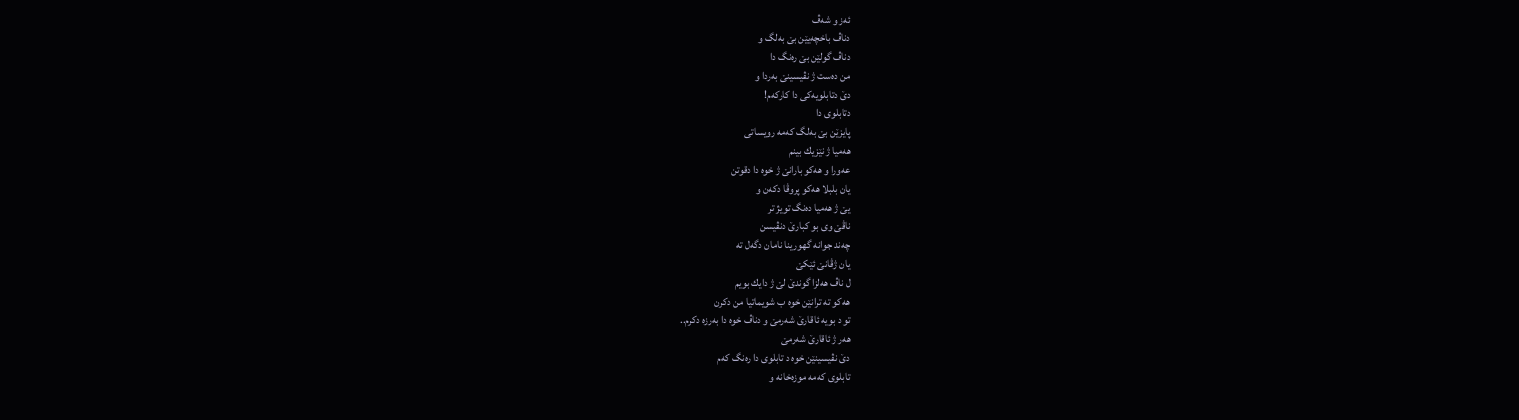ئه‌ز و شه‌ڤ
دناڤ باخچه‌یێن بێ به‌لگ و
دناڤ گولێن بێ ره‌نگ دا
من ده‌ست ژ نڤیسینێ به‌ردا و
دێ دتابلویه‌كى دا كاركه‌م!
دتابلوى دا
پایزێن بێ به‌لگ كه‌مه‌ رویساتى
هه‌میا ژ نێزیك بینم
عه‌ورا و هه‌كو بارانێ ژ خوه‌ دا دقوتن
یان بلبلا هه‌كو پروڤا دكه‌ن و
یێ ژ هه‌میا ده‌نگ تویژ تر
ناڤێ وى بو كبارێ دنڤیسن
چه‌ند جوانه‌ گهورینا نامان دگه‌ل ته‌
یان ژڤانێ ئێكێ
ل ناڤ هه‌لزا گوندێ لێ ژ دایك بویم
هه‌كو ته‌ ترانێن خوه‌ ب شویماتیا من دكرن
تو د بویه‌ ئاقارێ شه‌رمێ و دناڤ خوه‌ دا به‌رزه‌ دكرم..
هه‌ر ژ ئاقارێ شه‌رمێ
دێ نڤیسینێن خوه‌ د تابلوى دا ره‌نگ كه‌م
تابلوى كه‌مه‌ موزه‌خانه‌ و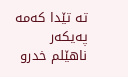ته‌ تێدا كه‌مه‌ په‌یكه‌ر
ناهێلم خدرو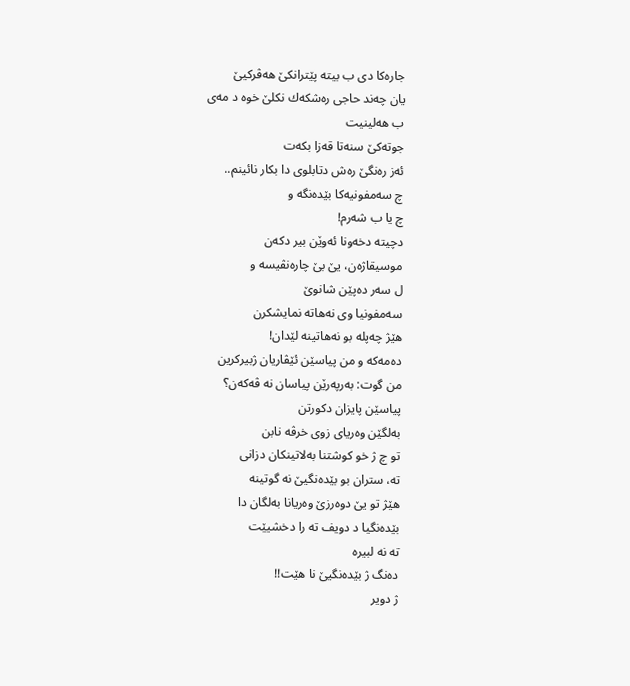جاره‌كا دى ب بیته‌ پێترانكێ هه‌ڤركیێ
یان چه‌ند حاجى ره‌شكه‌ك نكلێ خوه‌ د مه‌ى
ب هه‌لینیت
جوته‌كێ سنه‌تا قه‌زا بكه‌ت
ئه‌ز ره‌نگێ ره‌ش دتابلوى دا بكار نائینم..
چ سه‌مفونیه‌كا بێده‌نگه‌ و
چ یا ب شه‌رم!
دچیته‌ دخه‌ونا ئه‌وێن بیر دكه‌ن
موسیقاژه‌ن، یێ بێ چاره‌نڤیسه‌ و
ل سه‌ر ده‌پێن شانوێ
سه‌مفونیا وى نه‌هاته‌ نمایشكرن
هێژ چه‌پله‌ بو نه‌هاتینه‌ لێدان!
ده‌مه‌كه‌ و من پیاسێن ئێڤاریان ژبیركرین
من گوت: به‌رپه‌رێن پیاسان نه‌ ڤه‌كه‌ن؟
پیاسێن پایزان دكورتن
به‌لگێن وه‌ریاى زوى خرڤه‌ نابن
تو چ ژ خو كوشتنا به‌لاتینكان دزانى
ته‌، ستران بو بێده‌نگیێ نه‌ گوتینه‌
هێژ تو یێ دوه‌رزێ وه‌ریانا به‌لگان دا
بێده‌نگیا د دویف ته‌ را دخشیێت
ته‌ نه‌ لبیره‌
ده‌نگ ژ بێده‌نگیێ نا هێت!!
ژ دویر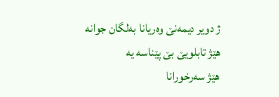ژ دویر دیمه‌نێ وه‌ریانا به‌لگان جوانه‌
هێژ تابلویێ بێ پێناسه‌ یه‌
هێژ سه‌رخورانا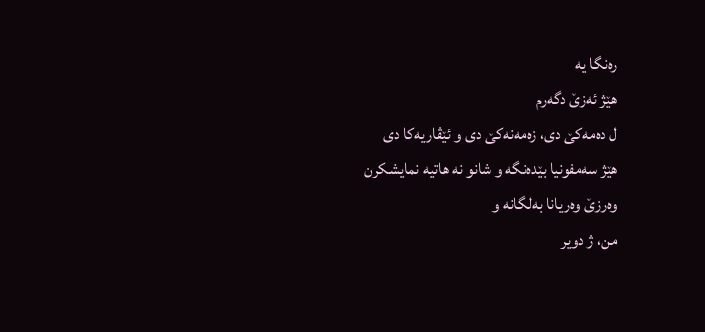ره‌نگا یه‌
هێژ ئه‌زێ دگه‌رم
ل ده‌مه‌كێ دى، زه‌مه‌نه‌كێ دى و ئێڤاریه‌كا دى
هێژ سه‌مفونیا بێده‌نگه‌ و شانو نه‌ هاتیه‌ نمایشكرن
وه‌رزێ وه‌ریانا به‌لگانه‌ و
من، ژ دویر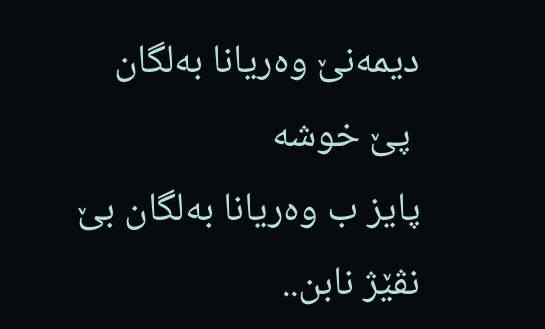دیمه‌نێ وه‌ریانا به‌لگان
 پێ خوشه‌
پایز ب وه‌ریانا به‌لگان بێ نڤێژ نابن..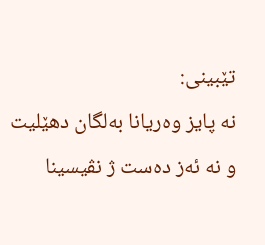تێبینى:
نه‌ پایز وه‌ریانا به‌لگان دهێلیت و نه‌ ئه‌ز ده‌ست ژ نڤیسینا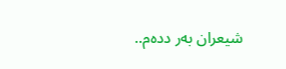شیعران به‌ر دده‌م..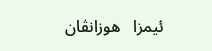ئیمزا   هوزانڤان